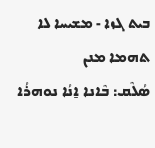ܒܝܬ ܓܙܐ - ܡܫܝܚܐ ܠܐ ܬܗܡܐ ܡܢܢ
ܣܳܠܶܩ: ܒܶܐܢܐ ܐ̱ܢܳܐ ܢܘܗܪܳܐ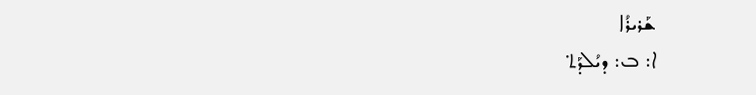ܫܰܪܝܪܳܐ
ܐ: ܒ: ܕܝܳܠܕܰܬ݀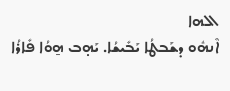ܐܠܗܐ
ܐܶܢܗܽܘ ܕܫܰܒܛܳܐ ܝܰܒܺܝܫܳܐ. ܝܰܗ̣ܒ ܗ̱ܘܳܐ ܦܺܐܪܳܐ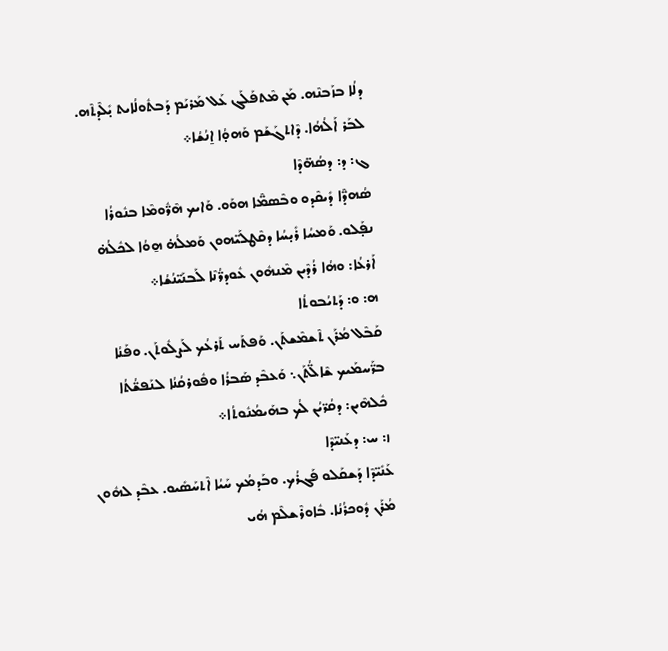ܕܠܳܐ ܒܙܰܒܢܶܗ. ܡܰܢ ܡܶܬܦܰܠܰܓ ܥܰܠ ܡܰܪܝܰܡ ܕܰܒܬܽܘܠܳܐܝܬ ܝ̣ܺܠܶܕܬܶܗ. ܠܒܰܪ ܐܰ‌ܠܳܗܳܐ. ܕܶܐܬܓܰܫܰܡ ܘܰܗܘ̣ܳܐ ܐ̱ܢܳܫܳܐ܀
ܓ: ܕ: ܕܣܳܗ̈ܕܶܐ
ܣܳܗܕ̈ܶܐ ܕܺܝܩܶܕܘ ܘܒܶܣܡ̈ܶܐ ܗܘܰܘ. ܘܰܐܝܟ ܗܶܪ̈ܽܘܡܶܐ ܒܢܽܘܪܳܐ ܢܦ̣ܰܠܘ. ܘܰܡܚܳܐ ܪܺܝ̣ܚܳܐ ܕܩܶܛܠܰܝ̈ܗܘܢ ܘܰܡܠܳܗ̇ ܗ̱ܘܳܐ ܠܟܽܠܳܗ̇ ܐܰܪܥܳܐ: ܘܗܳܐ ܪܳܕܶܝܢ ܡܶܢܗܽܘܢ ܥܽܘܕܪ̈ܳܢܶܐ ܠܰܒܢܰܝ̈ܢܳܫܳܐ܀
ܗ: ܘ: ܕܰܬܝܳܒܘܬܳܐ
ܩܰܒܶܠ ܡܳܪܰܢ ܬܶܫܡܶܫܬܰܢ. ܘܰܦܬܰܚ ܬܰܪܥܳܟ ܠܰܨܠܽܘܬܰܢ. ܘܦܰܢܳܐ ܒܪ̈ܰܚܡܰܝܟ ܫܶܐܠ̈ܳܬܰܢ܆ ܘܰܥܒܶܕ ܣܰܒܪܳܐ ܘܦܽܘܪܩܳܢܳܐ ܠܢܰܦܫ̈ܳܬܳܐ ܟܽܠܗܶܝܢ: ܕܩܳܪ̈ܝܳܢ ܠܳܟ ܒܗܰܝܡܳܢܽܘܬܳܐ܀
ܙ: ܚ: ܕܥܰܢܝ̈ܕܶܐ
ܥܰܢܺܝ̈ܕܶܐ ܕܰܫܩܰܠܘ ܦܰܓܪܳܟ. ܘܒܰܕܡܳܟ ܚܰܝܳܐ ܐܶܬܚܰܣܺܝܘ. ܥܒܶܕ ܠܗܽܘܢ ܡܳܪܰܢ ܕܽܘܟܪܳܢܳܐ. ܒܽܐܘܪܶܫܠܶܡ ܗܳܝ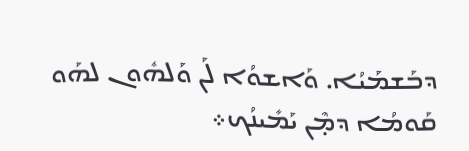ܕܒܰܫܡܰܝܳܐ. ܘܰܐܫܘܳܐ ܠܰܢ ܘܰܠܗܽܘܢ ܠܗܰܘ ܩܰܘܡܳܐ ܕܡ̣ܶܢ ܝܰܡܺܝܢܳܟ܀